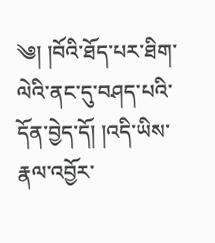༄། །བོའི་ཐོད་པར་ཐིག་ལེའི་ནང་དུ་བཤད་པའི་དོན་བྱེད་དོ། །འདི་ཡིས་རྣལ་འབྱོར་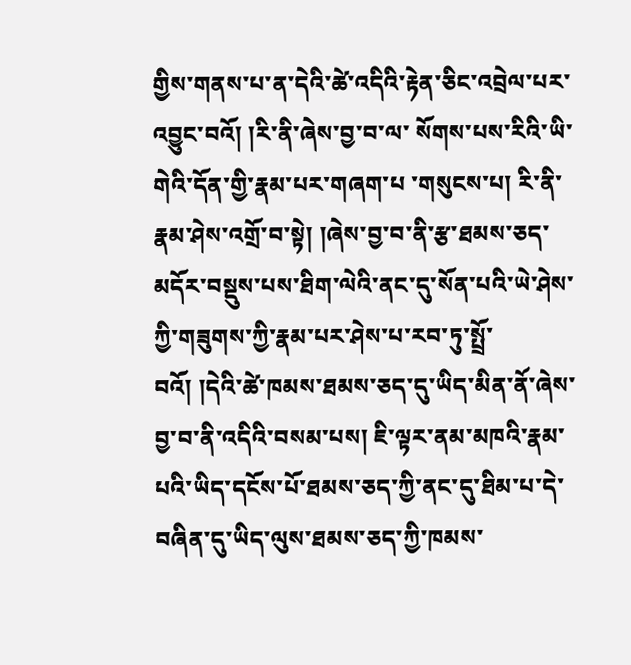གྱིས་གནས་པ་ན་དེའི་ཚེ་འདིའི་རྟེན་ཅིང་འབྲེལ་པར་འབྱུང་བའོ། །རི་ནི་ཞེས་བྱ་བ་ལ་ སོགས་པས་རིའི་ཡི་གེའི་དོན་གྱི་རྣམ་པར་གཞག་པ ་གསུངས་པ། རི་ནི་རྣམ་ཤེས་འགྲོ་བ་སྟེ། །ཞེས་བྱ་བ་ནི་རྩ་ཐམས་ཅད་མདོར་བསྡུས་པས་ཐིག་ལེའི་ནང་དུ་སོན་པའི་ཡེ་ཤེས་ཀྱི་གཟུགས་ཀྱི་རྣམ་པར་ཤེས་པ་རབ་ཏུ་སྤྲོ་བའོ། །དེའི་ཚེ་ཁམས་ཐམས་ཅད་དུ་ཡིད་མིན་ནོ་ཞེས་བྱ་བ་ནི་འདིའི་བསམ་པས། ཇི་ལྟར་ནམ་མཁའི་རྣམ་པའི་ཡིད་དངོས་པོ་ཐམས་ཅད་ཀྱི་ནང་དུ་ཐིམ་པ་དེ་བཞིན་དུ་ཡིད་ལུས་ཐམས་ཅད་ཀྱི་ཁམས་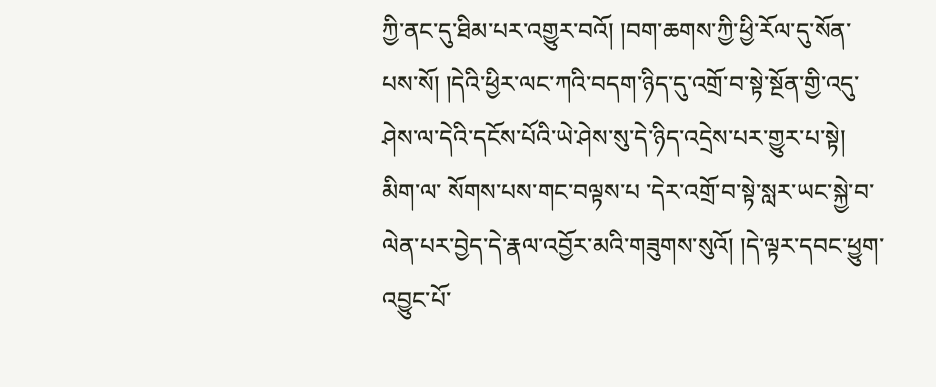ཀྱི་ནང་དུ་ཐིམ་པར་འགྱུར་བའོ། །བག་ཆགས་ཀྱི་ཕྱི་རོལ་དུ་སོན་པས་སོ། །དེའི་ཕྱིར་ལང་ཀའི་བདག་ཉིད་དུ་འགྲོ་བ་སྟེ་སྔོན་གྱི་འདུ་ཤེས་ལ་དེའི་དངོས་པོའི་ཡེ་ཤེས་སུ་དེ་ཉིད་འདྲེས་པར་གྱུར་པ་སྟེ། མིག་ལ་ སོགས་པས་གང་བལྟས་པ ་དེར་འགྲོ་བ་སྟེ་སླར་ཡང་སྐྱེ་བ་ལེན་པར་བྱེད་དེ་རྣལ་འབྱོར་མའི་གཟུགས་སུའོ། །དེ་ལྟར་དབང་ཕྱུག་འབྱུང་པོ་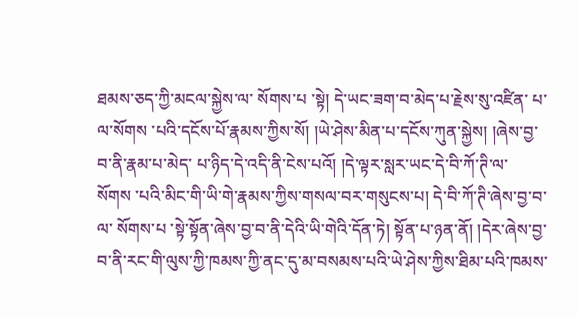ཐམས་ཅད་ཀྱི་མངལ་སྐྱེས་ལ་ སོགས་པ ་སྟེ། དེ་ཡང་ཟག་བ་མེད་པ་རྗེས་སུ་འཛིན་ པ་ལ་སོགས ་པའི་དངོས་པོ་རྣམས་ཀྱིས་སོ། །ཡེ་ཤེས་མིན་པ་དངོས་ཀུན་སྐྱེས། །ཞེས་བྱ་བ་ནི་རྣམ་པ་མེད་ པ་ཉིད་དེ་འདི་ནི་ངེས་པའོ། །དེ་ལྟར་སླར་ཡང་དེ་བི་ཀོ་ཊི་ལ་སོགས ་པའི་མིང་གི་ཡི་གེ་རྣམས་ཀྱིས་གསལ་བར་གསུངས་པ། དེ་བི་ཀོ་ཊི་ཞེས་བྱ་བ་ལ་ སོགས་པ ་སྟེ་སྟོན་ཞེས་བྱ་བ་ནི་དེའི་ཡི་གེའི་དོན་ཏེ། སྟོན་པ་ཉན་ནོ། །དེར་ཞེས་བྱ་བ་ནི་རང་གི་ལུས་ཀྱི་ཁམས་ཀྱི་ནང་དུ་མ་བསམས་པའི་ཡེ་ཤེས་ཀྱིས་ཐིམ་པའི་ཁམས་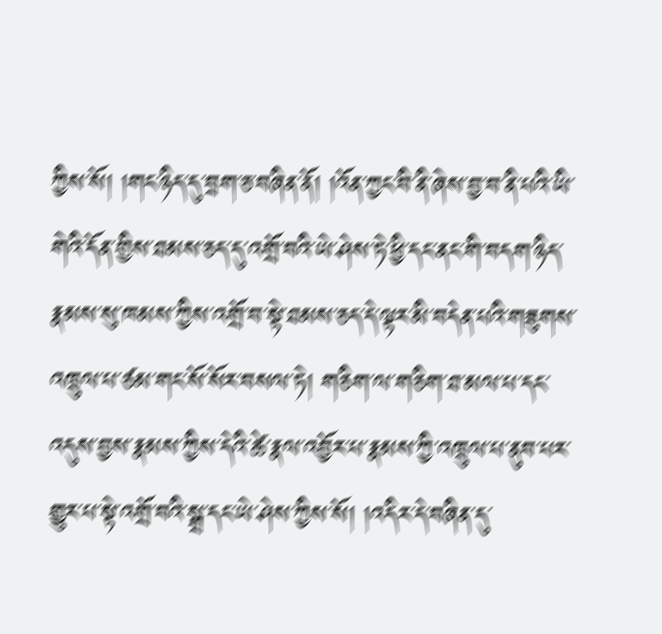ཀྱིས་སོ། །གང་ཉིད་དུ་བྲག་ཅ་བཞིན་ནོ། །འོན་ཀྱང་བི་ནི་ཞེས་བྱ་བ་ནི་པའི་ཡི་གེའི་དོན་གྱིས་ཐམས་ཅད་དུ་འགྲོ་བའི་ཡེ་ཤེས་ཏེ་ཕྱི་དང་ནང་གི་བདག་ཉིད་རྣམས་སུ་ཁམས་ཀྱིས་འགྲོ་བ་སྟེ་ཐམས་ཅད་དེ་ལྟར་མི་བདེན་པའི་གཟུགས་འཁྲུལ་པ་ཙམ་གང་སོ་སོར་བསལ་ཏེ། གཅིག་ལ་གཅིག་ཐ་མལ་པ་དང་འདུས་བྱས་རྣམས་ཀྱིས་དེའི་ཚེ་རྣལ་འབྱོར་པ་རྣམས་ཀྱི་འཁྲུལ་པ་ནུབ་པར་གྱུར་པ་སྟེ་འགྲོ་བའི་སྒྲ་དང་ཡེ་ཤེས་ཀྱིས་སོ། །འདིར་དེ་བཞིན་དུ་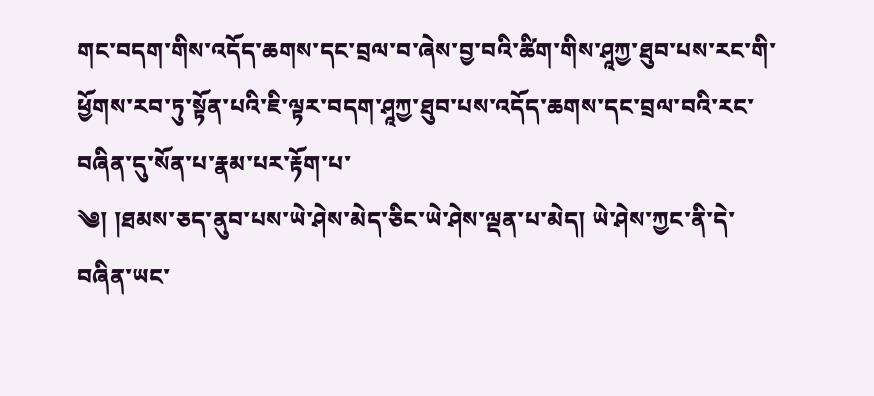གང་བདག་གིས་འདོད་ཆགས་དང་བྲལ་བ་ཞེས་བྱ་བའི་ཚིག་གིས་ཤཱཀྱ་ཐུབ་པས་རང་གི་ཕྱོགས་རབ་ཏུ་སྟོན་པའི་ཇི་ལྟར་བདག་ཤཱཀྱ་ཐུབ་པས་འདོད་ཆགས་དང་བྲལ་བའི་རང་བཞིན་དུ་སོན་པ་རྣམ་པར་རྟོག་པ་
༄། །ཐམས་ཅད་ནུབ་པས་ཡེ་ཤེས་མེད་ཅིང་ཡེ་ཤེས་ལྡན་པ་མེད། ཡེ་ཤེས་ཀྱང་ནི་དེ་བཞིན་ཡང་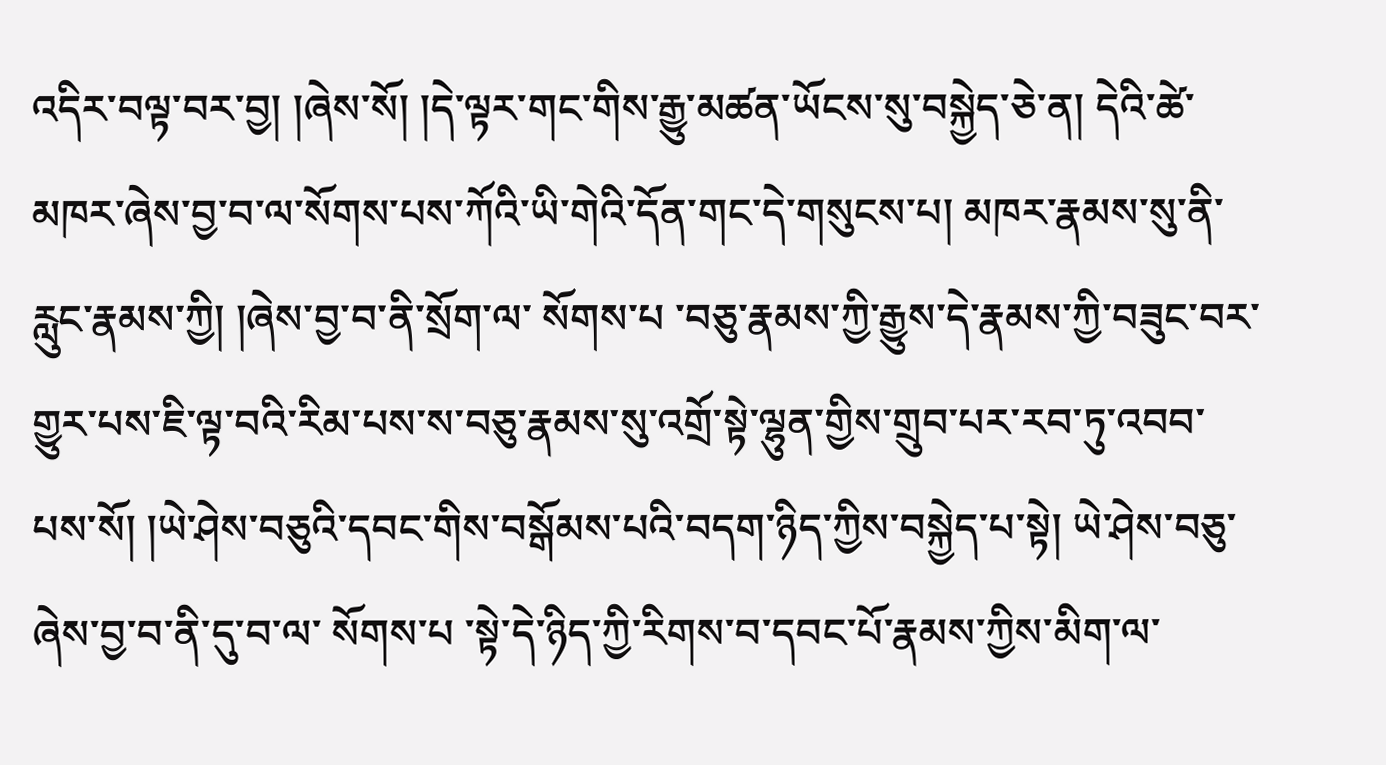འདིར་བལྟ་བར་བྱ། །ཞེས་སོ། །དེ་ལྟར་གང་གིས་རྒྱུ་མཚན་ཡོངས་སུ་བསྐྱེད་ཅེ་ན། དེའི་ཚེ་མཁར་ཞེས་བྱ་བ་ལ་སོགས་པས་ཀོའི་ཡི་གེའི་དོན་གང་དེ་གསུངས་པ། མཁར་རྣམས་སུ་ནི་རླུང་རྣམས་ཀྱི། །ཞེས་བྱ་བ་ནི་སྲོག་ལ་ སོགས་པ ་བཅུ་རྣམས་ཀྱི་རྒྱུས་དེ་རྣམས་ཀྱི་བཟུང་བར་གྱུར་པས་ཇི་ལྟ་བའི་རིམ་པས་ས་བཅུ་རྣམས་སུ་འགྲོ་སྟེ་ལྷུན་གྱིས་གྲུབ་པར་རབ་ཏུ་འབབ་པས་སོ། །ཡེ་ཤེས་བཅུའི་དབང་གིས་བསྒོམས་པའི་བདག་ཉིད་ཀྱིས་བསྐྱེད་པ་སྟེ། ཡེ་ཤེས་བཅུ་ཞེས་བྱ་བ་ནི་དུ་བ་ལ་ སོགས་པ ་སྟེ་དེ་ཉིད་ཀྱི་རིགས་བ་དབང་པོ་རྣམས་ཀྱིས་མིག་ལ་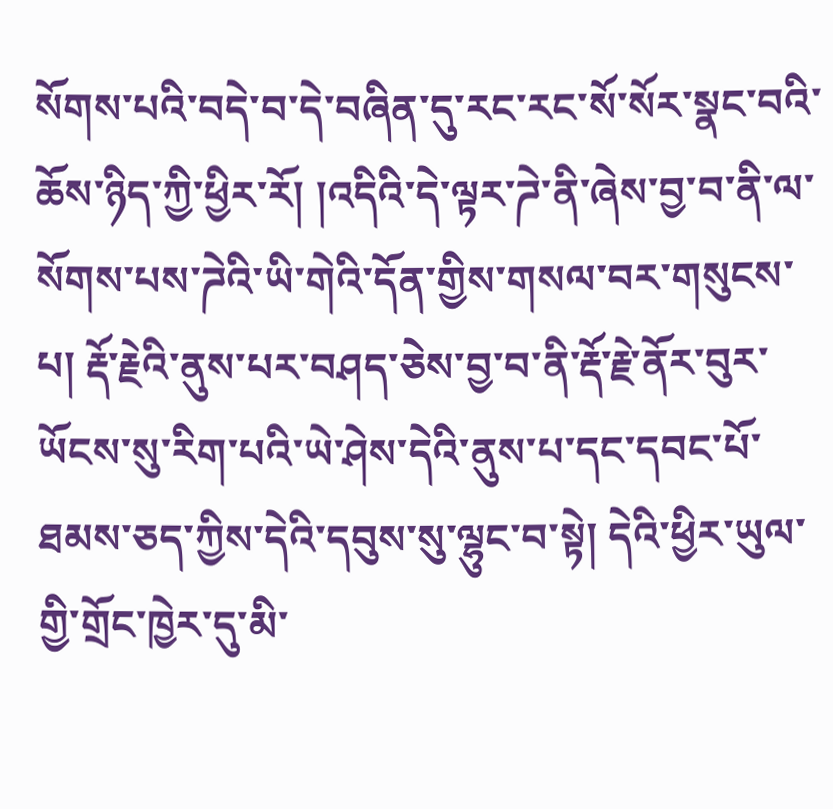སོགས་པའི་བདེ་བ་དེ་བཞིན་དུ་རང་རང་སོ་སོར་སྣང་བའི་ཆོས་ཉིད་ཀྱི་ཕྱིར་རོ། །འདིའི་དེ་ལྟར་ཌེ་ནི་ཞེས་བྱ་བ་ནི་ལ་སོགས་པས་ཌེའི་ཡི་གེའི་དོན་གྱིས་གསལ་བར་གསུངས་པ། རྡོ་རྗེའི་ནུས་པར་བཤད་ཅེས་བྱ་བ་ནི་རྡོ་རྗེ་ནོར་བུར་ཡོངས་སུ་རིག་པའི་ཡེ་ཤེས་དེའི་ནུས་པ་དང་དབང་པོ་ཐམས་ཅད་ཀྱིས་དེའི་དབུས་སུ་ལྷུང་བ་སྟེ། དེའི་ཕྱིར་ཡུལ་གྱི་གྲོང་ཁྱེར་དུ་མི་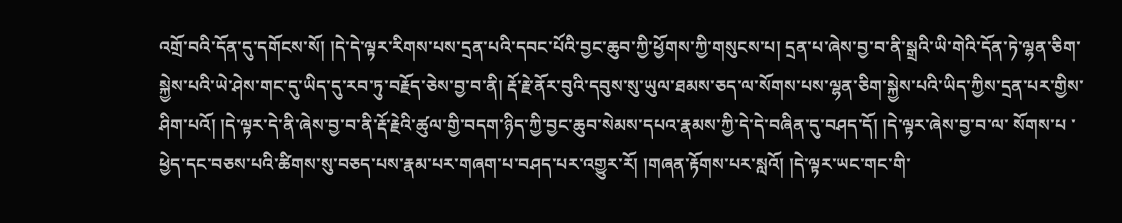འགྲོ་བའི་དོན་དུ་དགོངས་སོ། །དེ་དེ་ལྟར་རིགས་པས་དྲན་པའི་དབང་པོའི་བྱང་ཆུབ་ཀྱི་ཕྱོགས་ཀྱི་གསུངས་པ། དྲན་པ་ཞེས་བྱ་བ་ནི་སྒྲའི་ཡི་གེའི་དོན་ཏེ་ལྷན་ཅིག་སྐྱེས་པའི་ཡེ་ཤེས་གང་དུ་ཡིད་དུ་རབ་ཏུ་བརྗོད་ཅེས་བྱ་བ་ནི། རྡོ་རྗེ་ནོར་བུའི་དབུས་སུ་ཡུལ་ཐམས་ཅད་ལ་སོགས་པས་ལྷན་ཅིག་སྐྱེས་པའི་ཡིད་ཀྱིས་དྲན་པར་གྱིས་ཤིག་པའོ། །དེ་ལྟར་དེ་ནི་ཞེས་བྱ་བ་ནི་རྡོ་རྗེའི་ཚུལ་གྱི་བདག་ཉིད་ཀྱི་བྱང་ཆུབ་སེམས་དཔའ་རྣམས་ཀྱི་དེ་དེ་བཞིན་དུ་བཤད་དོ། །དེ་ལྟར་ཞེས་བྱ་བ་ལ་ སོགས་པ ་ཕྱེད་དང་བཅས་པའི་ཚིགས་སུ་བཅད་པས་རྣམ་པར་གཞག་པ་བཤད་པར་འགྱུར་རོ། །གཞན་རྟོགས་པར་སླའོ། །དེ་ལྟར་ཡང་གང་གི་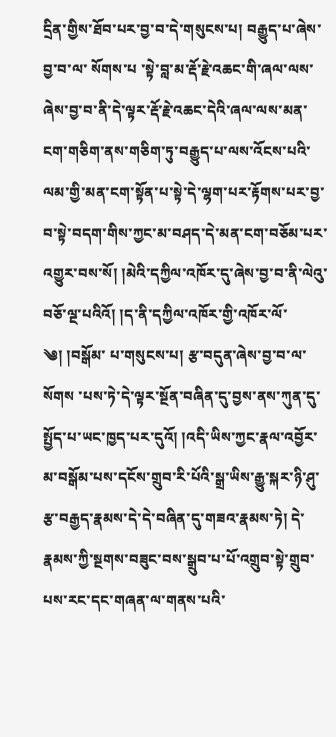དྲིན་གྱིས་ཐོབ་པར་བྱ་བ་དེ་གསུངས་པ། བརྒྱུད་པ་ཞེས་བྱ་བ་ལ་ སོགས་པ ་སྟེ་བླ་མ་རྡོ་རྗེ་འཆང་གི་ཞལ་ལས་ཞེས་བྱ་བ་ནི་དེ་ལྟར་རྡོ་རྗེ་འཆང་དེའི་ཞལ་ལས་མན་ངག་གཅིག་ནས་གཅིག་ཏུ་བརྒྱུད་པ་ལས་འོངས་པའི་ལམ་གྱི་མན་ངག་སྟོན་པ་སྟེ་དེ་ལྷག་པར་རྟོགས་པར་བྱ་བ་སྟེ་བདག་གིས་ཀྱང་མ་བཤད་དེ་མན་ངག་བཅོམ་པར་འགྱུར་བས་སོ། །མེའི་དཀྱིལ་འཁོར་དུ་ཞེས་བྱ་བ་ནི་ལེའུ་བཅོ་ལྔ་པའིའོ། །ད་ནི་དཀྱིལ་འཁོར་གྱི་འཁོར་ལོ་
༄། །བསྒོམ་ པ་གསུངས་པ། རྩ་བདུན་ཞེས་བྱ་བ་ལ་སོགས ་པས་ཏེ་དེ་ལྟར་སྔོན་བཞིན་དུ་བྱས་ནས་ཀུན་དུ་སྤྱོད་པ་ཡང་ཁྱད་པར་དུའོ། །འདི་ཡིས་ཀྱང་རྣལ་འབྱོར་མ་བསྒོམ་པས་དངོས་གྲུབ་རི་པོའི་སྒྲ་ཡིས་རྒྱུ་སྐར་ཉི་ཤུ་རྩ་བརྒྱད་རྣམས་དེ་དེ་བཞིན་དུ་གཟའ་རྣམས་ཏེ། དེ་རྣམས་ཀྱི་སྔགས་བཟུང་བས་སྒྲུབ་པ་པོ་འགྲུབ་སྟེ་གྲུབ་པས་རང་དང་གཞན་ལ་གནས་པའི་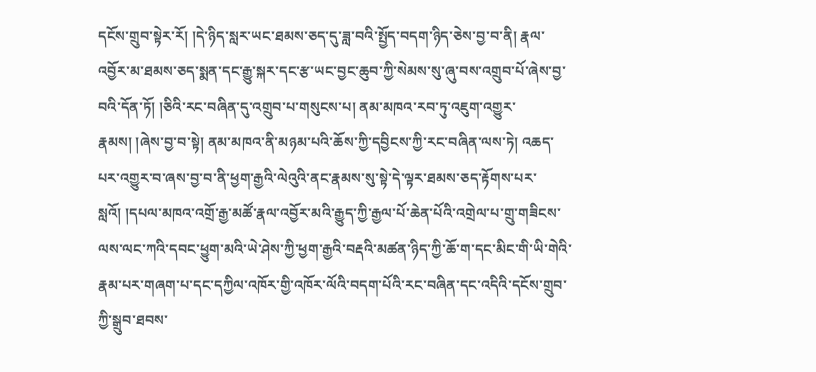དངོས་གྲུབ་སྟེར་རོ། །དེ་ཉིད་སླར་ཡང་ཐམས་ཅད་དུ་ཟླ་བའི་སྤྱོད་བདག་ཉིད་ཅེས་བྱ་བ་ནི། རྣལ་འབྱོར་མ་ཐམས་ཅད་སྨན་དང་རྒྱུ་སྐར་དང་རྩ་ཡང་བྱང་ཆུབ་ཀྱི་སེམས་སུ་ཞུ་བས་འགྲུབ་པོ་ཞེས་བྱ་བའི་དོན་ཏོ། །ཅིའི་རང་བཞིན་དུ་འགྲུབ་པ་གསུངས་པ། ནམ་མཁའ་རབ་ཏུ་འཇུག་འགྱུར་རྣམས། །ཞེས་བྱ་བ་སྟེ། ནམ་མཁའ་ནི་མཉམ་པའི་ཆོས་ཀྱི་དབྱིངས་ཀྱི་རང་བཞིན་ལས་ཏེ། འཆད་པར་འགྱུར་བ་ཞས་བྱ་བ་ནི་ཕྱག་རྒྱའི་ལེའུའི་ནང་རྣམས་སུ་སྟེ་དེ་ལྟར་ཐམས་ཅད་རྟོགས་པར་སླའོ། །དཔལ་མཁའ་འགྲོ་རྒྱ་མཚོ་རྣལ་འབྱོར་མའི་རྒྱུད་ཀྱི་རྒྱལ་པོ་ཆེན་པོའི་འགྲེལ་པ་གྲུ་གཟིངས་ལས་ལང་ཀའི་དབང་ཕྱུག་མའི་ཡེ་ཤེས་ཀྱི་ཕྱག་རྒྱའི་བརྡའི་མཚན་ཉིད་ཀྱི་ཆོ་ག་དང་མིང་གི་ཡི་གེའི་རྣམ་པར་གཞག་པ་དང་དཀྱིལ་འཁོར་གྱི་འཁོར་ལོའི་བདག་པོའི་རང་བཞིན་དང་འདིའི་དངོས་གྲུབ་ཀྱི་སྒྲུབ་ཐབས་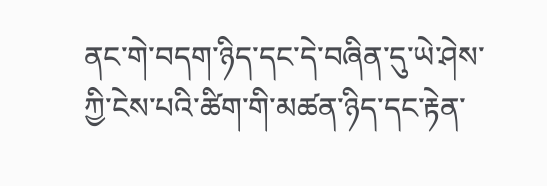ནང་གེ་བདག་ཉིད་དང་དེ་བཞིན་དུ་ཡེ་ཤེས་ཀྱི་ངེས་པའི་ཚིག་གི་མཚན་ཉིད་དང་རྟེན་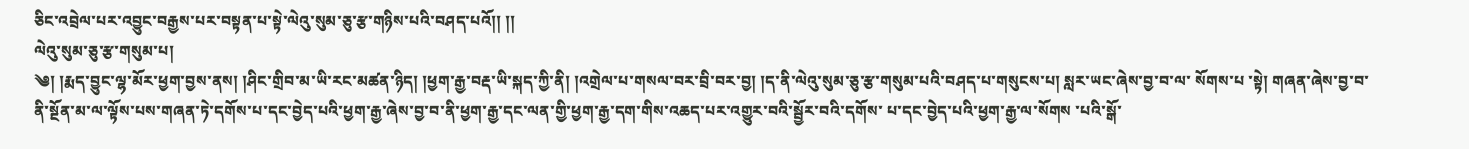ཅིང་འབྲེལ་པར་འབྱུང་བརྒྱས་པར་བསྟན་པ་སྟེ་ལེའུ་སུམ་ཅུ་རྩ་གཉིས་པའི་བཤད་པའོ།། །།
ལེའུ་སུམ་ཅུ་རྩ་གསུམ་པ།
༄། །རྨད་བྱུང་ལྷ་མོར་ཕྱག་བྱས་ནས། །ཤིང་གྲིབ་མ་ཡི་རང་མཚན་ཉིད། །ཕྱག་རྒྱ་བརྡ་ཡི་སྐད་ཀྱི་ནི། །འགྲེལ་པ་གསལ་བར་བྲི་བར་བྱ། །ད་ནི་ལེའུ་སུམ་ཅུ་རྩ་གསུམ་པའི་བཤད་པ་གསུངས་པ། སླར་ཡང་ཞེས་བྱ་བ་ལ་ སོགས་པ ་སྟེ། གཞན་ཞེས་བྱ་བ་ནི་སྔོན་མ་ལ་ལྟོས་པས་གཞན་ཏེ་དགོས་པ་དང་བྱེད་པའི་ཕྱག་རྒྱ་ཞེས་བྱ་བ་ནི་ཕྱག་རྒྱ་དང་ལན་གྱི་ཕྱག་རྒྱ་དག་གིས་འཆད་པར་འགྱུར་བའི་སྦྱོར་བའི་དགོས་ པ་དང་བྱེད་པའི་ཕྱག་རྒྱ་ལ་སོགས ་པའི་སྒོ་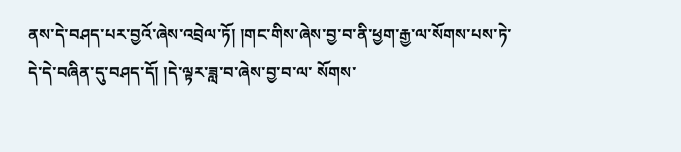ནས་དེ་བཤད་པར་བྱའོ་ཞེས་འབྲེལ་ཏོ། །གང་གིས་ཞེས་བྱ་བ་ནི་ཕྱག་རྒྱ་ལ་སོགས་པས་ཏེ་དེ་དེ་བཞིན་དུ་བཤད་དོ། །དེ་ལྟར་ཟླ་བ་ཞེས་བྱ་བ་ལ་ སོགས་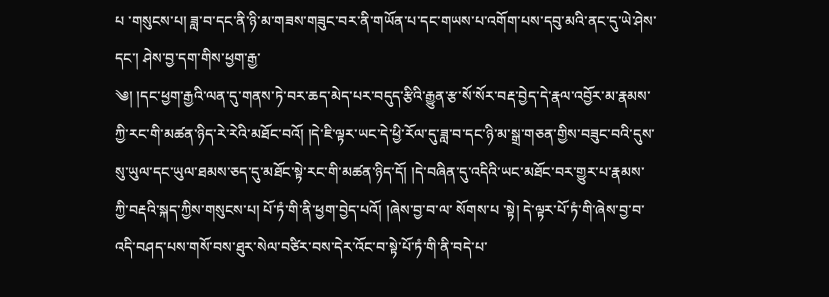པ ་གསུངས་པ། ཟླ་བ་དང་ནི་ཉི་མ་གཟས་གཟུང་བར་ནི་གཡོན་པ་དང་གཡས་པ་འགོག་པས་དབུ་མའི་ནང་དུ་ཡེ་ཤེས་དང་། ཤེས་བྱ་དག་གིས་ཕྱག་རྒྱ་
༄། །དང་ཕྱག་རྒྱའི་ལན་དུ་གནས་ཏེ་བར་ཆད་མེད་པར་བདུད་རྩིའི་རྒྱུན་རྩ་སོ་སོར་བརྡ་བྱེད་དེ་རྣལ་འབྱོར་མ་རྣམས་ཀྱི་རང་གི་མཚན་ཉིད་རེ་རེའི་མཐོང་བའོ། །དེ་ཇི་ལྟར་ཡང་དེ་ཕྱི་རོལ་དུ་ཟླ་བ་དང་ཉི་མ་སྒྲ་གཅན་གྱིས་བཟུང་བའི་དུས་སུ་ཡུལ་དང་ཡུལ་ཐམས་ཅད་དུ་མཐོང་སྟེ་རང་གི་མཚན་ཉིད་དོ། །དེ་བཞིན་དུ་འདིའི་ཡང་མཐོང་བར་གྱུར་པ་རྣམས་ཀྱི་བརྡའི་སྐད་ཀྱིས་གསུངས་པ། པོ་ཏཾ་གི་ནི་ཕྱག་བྱེད་པའོ། །ཞེས་བྱ་བ་ལ་ སོགས་པ ་སྟེ། དེ་ལྟར་པོ་ཏཾ་གི་ཞེས་བྱ་བ་འདི་བཤད་པས་གསོ་བས་ཐུར་སེལ་བཙིར་བས་དེར་འོང་བ་སྟེ་པོ་ཏཾ་གི་ནི་བདེ་པ་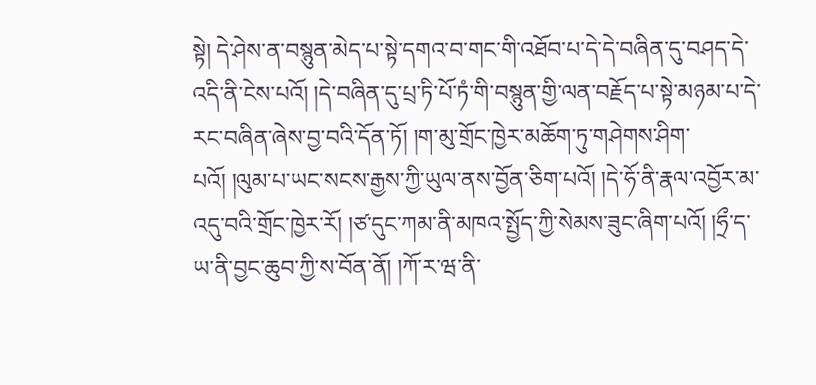སྟེ། དེ་ཤེས་ན་བསྙུན་མེད་པ་སྟེ་དགའ་བ་གང་གི་འཐོབ་པ་དེ་དེ་བཞིན་དུ་བཤད་དེ་འདི་ནི་ངེས་པའོ། །དེ་བཞིན་དུ་པྲ་ཏི་པོ་ཏཾ་གི་བསྙུན་གྱི་ལན་བརྗོད་པ་སྟེ་མཉམ་པ་དེ་རང་བཞིན་ཞེས་བྱ་བའི་དོན་ཏོ། །ག་མུ་གྲོང་ཁྱེར་མཆོག་ཏུ་གཤེགས་ཤིག་པའོ། །ལུམ་པ་ཡང་སངས་རྒྱས་ཀྱི་ཡུལ་ནས་བྱོན་ཅིག་པའོ། །དེ་ཧོ་ནི་རྣལ་འབྱོར་མ་འདུ་བའི་གྲོང་ཁྱེར་རོ། །ཙ་དུང་ཀམ་ནི་མཁའ་སྤྱོད་ཀྱི་སེམས་ཟུང་ཞིག་པའོ། །ཧྲྀ་ད་ཡ་ནི་བྱང་ཆུབ་ཀྱི་ས་བོན་ནོ། །ཀོ་ར་ཝ་ནི་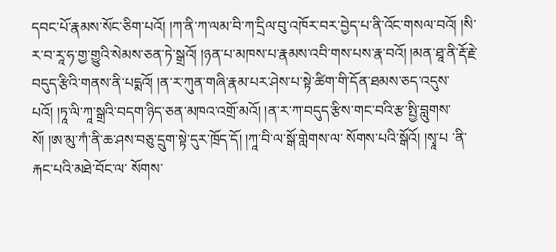དབང་པོ་རྣམས་སོང་ཅིག་པའོ། །ཀ་ནི་ཀ་ལམ་བི་ཀ་དྲིལ་བུ་འཁོར་བར་བྱེད་པ་ནི་འོང་གསལ་བའོ། །སི་ར་བ་རཱ་ཧ་གྱ་གྱུའི་སེམས་ཅན་ཏེ་སྒྲའོ། །ཉན་པ་མཁས་པ་རྣམས་འབི་གས་པས་རྣ་བའོ། །མན་ཐཱ་ནི་རྡོ་རྗེ་བདུད་རྩིའི་གནས་ནི་པདྨའོ། །ན་ར་ཀུན་གཞི་རྣམ་པར་ཤེས་པ་སྟེ་ཚིག་གི་དོན་ཐམས་ཅད་འདུས་པའོ། །ཏཱ་ལི་ཀཱ་སྒྲའི་བདག་ཉིད་ཅན་མཁའ་འགྲོ་མའོ། །ན་ར་ཀ་བདུད་རྩིས་གང་བའི་རྩ་སྤྱི་བླུགས་སོ། །ཨ་མུ་ཀཾ་ནི་ཆ་ཤས་བཅུ་དྲུག་སྟེ་དུར་ཁྲོད་དོ། །ཀཱ་བི་ལ་སྒོ་གླེགས་ལ་ སོགས་པའི་སྒོའོ། །སྭཱ་པ ་ནི་རྐང་པའི་མཐེ་བོང་ལ་ སོགས་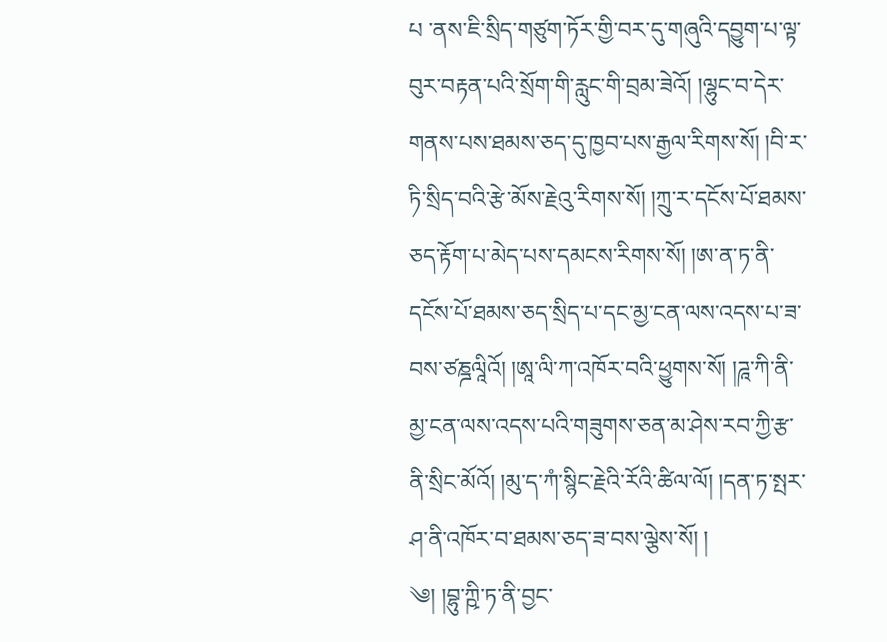པ ་ནས་ཇི་སྲིད་གཙུག་ཏོར་གྱི་བར་དུ་གཞུའི་དབྱུག་པ་ལྟ་བུར་བརྟན་པའི་སྲོག་གི་རླུང་གི་བྲམ་ཟེའོ། །ལྷུང་བ་དེར་གནས་པས་ཐམས་ཅད་དུ་ཁྱབ་པས་རྒྱལ་རིགས་སོ། །བི་ར་ཏི་སྲིད་བའི་རྩེ་མོས་རྗེའུ་རིགས་སོ། །ཀྲུ་ར་དངོས་པོ་ཐམས་ཅད་རྟོག་པ་མེད་པས་དམངས་རིགས་སོ། །ཨ་ན་ཏ་ནི་དངོས་པོ་ཐམས་ཅད་སྲིད་པ་དང་མྱ་ངན་ལས་འདས་པ་ཟ་བས་ཙཎྜལཱིའོ། །ཨཱ་ལི་ཀ་འཁོར་བའི་ཕྱུགས་སོ། །ཌཱ་ཀི་ནི་མྱ་ངན་ལས་འདས་པའི་གཟུགས་ཅན་མ་ཤེས་རབ་ཀྱི་རྩ་ནི་སྲིང་མོའོ། །མུ་ད་ཀཾ་སྙིང་རྗེའི་རོའི་ཚིལ་ལོ། །དན་ཏ་སྤར་ཤ་ནི་འཁོར་བ་ཐམས་ཅད་ཟ་བས་ལྕེས་སོ། །
༄། །བྷུ་ཀྵི་ཏ་ནི་བྱང་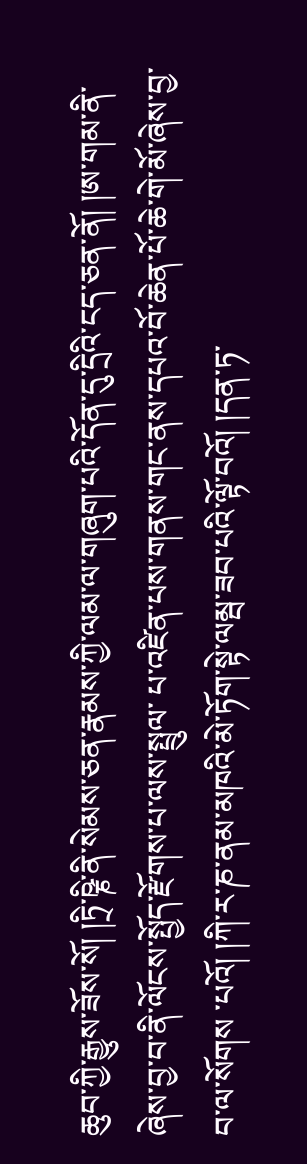ཆུབ་ཀྱི་རྒྱུས་ཟོས་སོ། །ཏྲི་ཥྞི་ནི་སེམས་ཅན་རྣམས་ཀྱི་ལམ་ལ་གཞུག་པའི་དོན་དུ་དྲིའི་ངད་ཅན་ནོ། །ཨ་གམ་ནི་ཞེས་བྱ་བ་ནི་ལོངས་སྤྱོད་རྫོགས་པ་ལས་སྤྲུལ་ པ་འཛིན་པས་གནས་གང་ནས་དཔའ་བོ་ཆེན་པོ་ཆེ་གེ་མོ་ཞེས་བྱ་བ་ལ་སོགས ་པའོ། །ཀི་ར་ཎ་ནམ་མཁའི་མེ་ཏོག་སྟེ་ལམྦ་ཟབ་པའི་ལྟོ་བའོ། །དན་ཏ་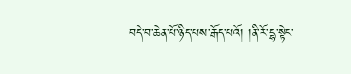བདེ་བ་ཆེན་པོ་ཉིད་པས་རྒོད་པའོ། །ནི་རོ་དྷ་སྟེང་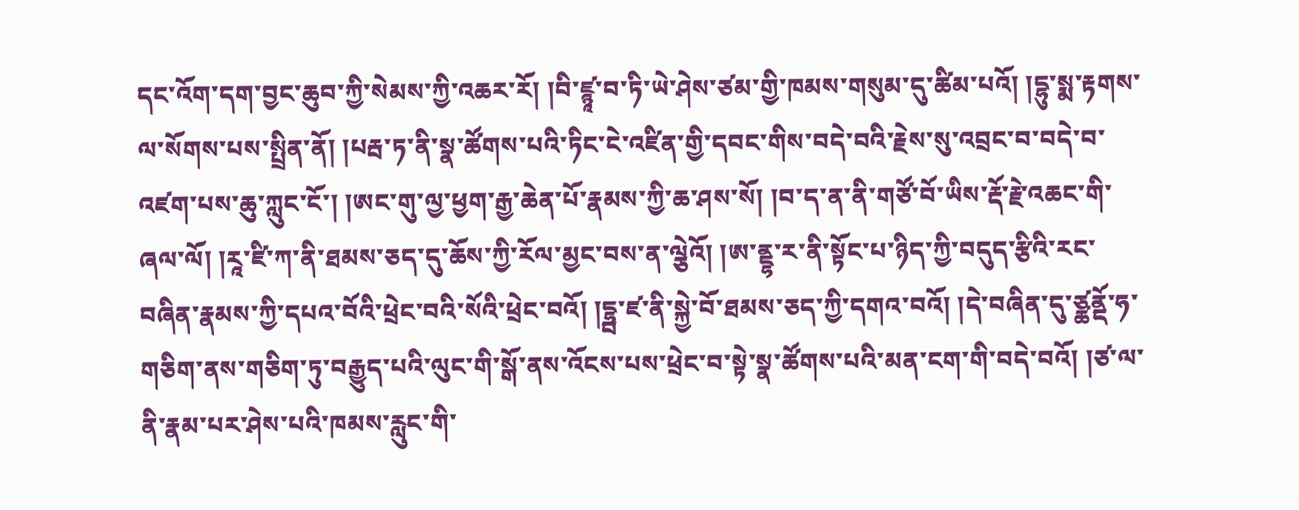དང་འོག་དག་བྱང་ཆུབ་ཀྱི་སེམས་ཀྱི་འཆར་རོ། །བི་ཛྙཱ་བ་ཏི་ཡེ་ཤེས་ཙམ་གྱི་ཁམས་གསུམ་དུ་ཚིམ་པའོ། །དྷུ་སྨ་རྟགས་ལ་སོགས་པས་སྤྲིན་ནོ། །པརྦ་ཏ་ནི་སྣ་ཚོགས་པའི་ཏིང་ངེ་འཛིན་གྱི་དབང་གིས་བདེ་བའི་རྗེས་སུ་འབྲང་བ་བདེ་བ་འཛག་པས་ཆུ་ཀླུང་ངོ་། །ཨང་གུ་ལྱ་ཕྱག་རྒྱ་ཆེན་པོ་རྣམས་ཀྱི་ཆ་ཤས་སོ། །བ་ད་ན་ནི་གཙོ་བོ་ཡིས་རྡོ་རྗེ་འཆང་གི་ཞལ་ལོ། །རཱ་ཛི་ཀ་ནི་ཐམས་ཅད་དུ་ཆོས་ཀྱི་རོལ་མྱང་བས་ན་ལྕེའོ། །ཨ་ནྡྷ་ར་ནི་སྟོང་པ་ཉིད་ཀྱི་བདུད་རྩིའི་རང་བཞིན་རྣམས་ཀྱི་དཔའ་བོའི་ཕྲེང་བའི་སོའི་ཕྲེང་བའོ། །དྷྦ་ཛ་ནི་སྐྱེ་བོ་ཐམས་ཅད་ཀྱི་དགའ་བའོ། །དེ་བཞིན་དུ་ཙྪནྡོ་ཧ་གཅིག་ནས་གཅིག་ཏུ་བརྒྱུད་པའི་ལུང་གི་སྒོ་ནས་འོངས་པས་ཕྲེང་བ་སྟེ་སྣ་ཚོགས་པའི་མན་ངག་གི་བདེ་བའོ། །ཙ་ལ་ནི་རྣམ་པར་ཤེས་པའི་ཁམས་རླུང་གི་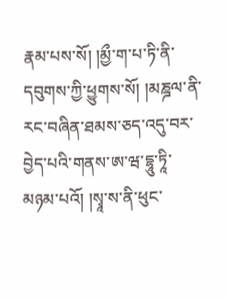རྣམ་པས་སོ། །མྱྀ་ག་པ་ཏི་ནི་དབུགས་ཀྱི་ཕྱུགས་སོ། །མཎྜལ་ནི་རང་བཞིན་ཐམས་ཅད་འདུ་བར་བྱེད་པའི་གནས་ཨ་ཝ་དྷཱུ་ཏཱི་མཉམ་པའོ། །སྭཱ་ས་ནི་ཕུང་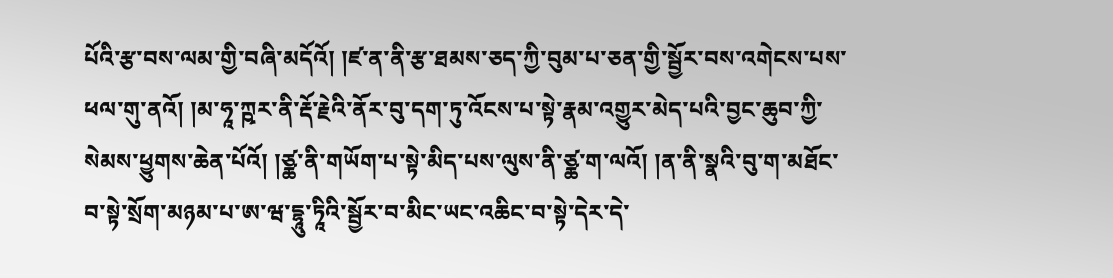པོའི་རྩ་བས་ལམ་གྱི་བཞི་མདོའོ། །ཛ་ན་ནི་རྩ་ཐམས་ཅད་ཀྱི་བུམ་པ་ཅན་གྱི་སྦྱོར་བས་འགེངས་པས་ཕལ་གུ་ནའོ། །མ་ཧཱ་ཀྵར་ནི་རྡོ་རྗེའི་ནོར་བུ་དག་ཏུ་འོངས་པ་སྟེ་རྣམ་འགྱུར་མེད་པའི་བྱང་ཆུབ་ཀྱི་སེམས་ཕྱུགས་ཆེན་པོའོ། །ཙྪ་ནི་གཡོག་པ་སྟེ་མིད་པས་ལུས་ནི་ཙྪ་ག་ལའོ། །ན་ནི་སྣའི་བུ་ག་མཐོང་བ་སྟེ་སྲོག་མཉམ་པ་ཨ་ཝ་དྷཱུ་ཏཱིའི་སྦྱོར་བ་མིང་ཡང་འཆིང་བ་སྟེ་དེར་དེ་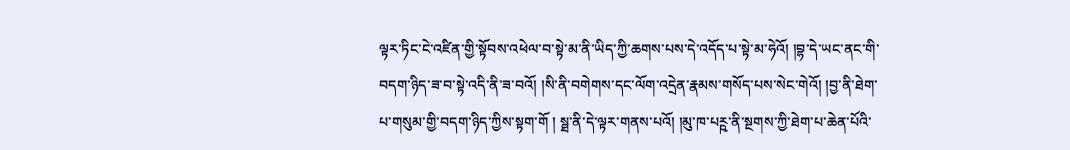ལྟར་ཏིང་ངེ་འཛིན་གྱི་སྟོབས་འཕེལ་བ་སྟེ་མ་ནི་ཡིད་ཀྱི་ཆགས་པས་དེ་འདོད་པ་སྟེ་མ་ཧེའོ། །བྷ་དེ་ཡང་ནང་གི་བདག་ཉིད་ཟ་བ་སྟེ་འདི་ནི་ཟ་བའོ། །སི་ནི་བགེགས་དང་ལོག་འདྲེན་རྣམས་གསོད་པས་སེང་གེའོ། །བྱ་ནི་ཐེག་པ་གསུམ་གྱི་བདག་ཉིད་ཀྱིས་སྟག་གོ ། སྠ་ནི་དེ་ལྟར་གནས་པའོ། །མུ་ཁ་པཪྵ་ནི་སྔགས་ཀྱི་ཐེག་པ་ཆེན་པོའི་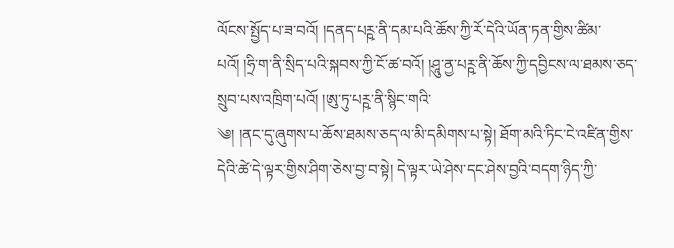ལོངས་སྤྱོད་པ་ཟ་བའོ། །དནད་པཪྵ་ནི་དམ་པའི་ཆོས་ཀྱི་རོ་དེའི་ཡོན་ཏན་གྱིས་ཚིམ་པའོ། །ཧྲི་ག་ནི་སྲིད་པའི་སྐབས་ཀྱི་ངོ་ཚ་བའོ། །ཤཱུ་ནྱ་པཪྵ་ནི་ཆོས་ཀྱི་དབྱིངས་ལ་ཐམས་ཅད་སྲུབ་པས་འཁྲིག་པའོ། །ཨུ་ཏུ་པཪྵ་ནི་སྙིང་གའི་
༄། །ནང་དུ་ཞུགས་པ་ཆོས་ཐམས་ཅད་ལ་མི་དམིགས་པ་སྟེ། ཐོག་མའི་ཏིང་ངེ་འཛིན་གྱིས་དེའི་ཚེ་དེ་ལྟར་གྱིས་ཤིག་ཅེས་བྱ་བ་སྟེ། དེ་ལྟར་ཡེ་ཤེས་དང་ཤེས་བྱའི་བདག་ཉིད་ཀྱི་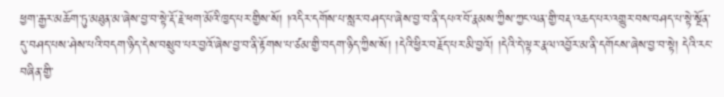ཕྱག་རྒྱར་མཆོག་ཏུ་མཐུན་མ་ཞེས་བྱ་བ་སྟེ་རྡོ་རྗེ་ཕག་མོའི་ཁྱད་པར་གྱིས་སོ། །འདིར་དགོས་པ་སླར་བཤད་པ་ཞེས་བྱ་བ་ནི་དཔའ་བོ་རྣམས་ཀྱིས་ཀྱང་ལན་གྱི་བརྡ་འཆད་པར་འགྱུར་བས་བཤད་པ་སྟེ་སྔོན་དུ་བཤད་པས་ཤེས་པའི་བདག་ཉིད་དེས་བསྲུབ་པར་བྱའོ་ཞེས་བྱ་བ་ནི་རྟོགས་པ་ཙམ་གྱི་བདག་ཉིད་ཀྱིས་སོ། །དེའི་ཕྱིར་བརྗོད་པར་མི་བྱའོ། །དེའི་དེ་ལྟར་རྣལ་འབྱོར་མ་ནི་དགོངས་ཞེས་བྱ་བ་སྟེ། དེའི་རང་བཞིན་གྱི་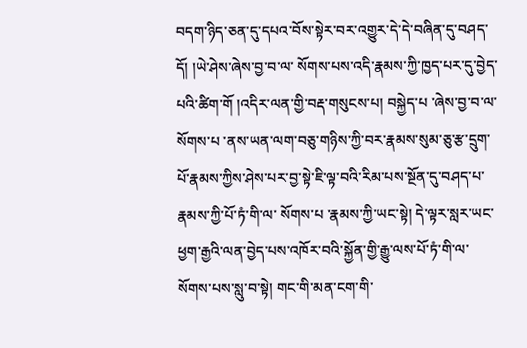བདག་ཉིད་ཅན་དུ་དཔའ་བོས་སྟེར་བར་འགྱུར་དེ་དེ་བཞིན་དུ་བཤད་དོ། །ཡེ་ཤེས་ཞེས་བྱ་བ་ལ་ སོགས་པས་འདི་རྣམས་ཀྱི་ཁྱད་པར་དུ་བྱེད་པའི་ཚིག་གོ །འདིར་ལན་གྱི་བརྡ་གསུངས་པ། བསྐྱེད་པ ་ཞེས་བྱ་བ་ལ་ སོགས་པ ་ནས་ཡན་ལག་བཅུ་གཉིས་ཀྱི་བར་རྣམས་སུམ་ཅུ་རྩ་དྲུག་པོ་རྣམས་ཀྱིས་ཤེས་པར་བྱ་སྟེ་ཇི་ལྟ་བའི་རིམ་པས་སྔོན་དུ་བཤད་པ་རྣམས་ཀྱི་པོ་ཏཾ་གི་ལ་ སོགས་པ ་རྣམས་ཀྱི་ཡང་སྟེ། དེ་ལྟར་སླར་ཡང་ཕྱག་རྒྱའི་ལན་བྱེད་པས་འཁོར་བའི་སྐྱོན་གྱི་རྒྱུ་ལས་པོ་ཏཾ་གི་ལ་སོགས་པས་སླུ་བ་སྟེ། གང་གི་མན་ངག་གི་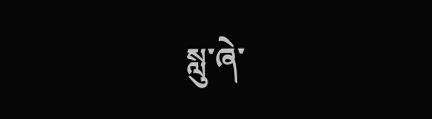སླུ་ཞེ་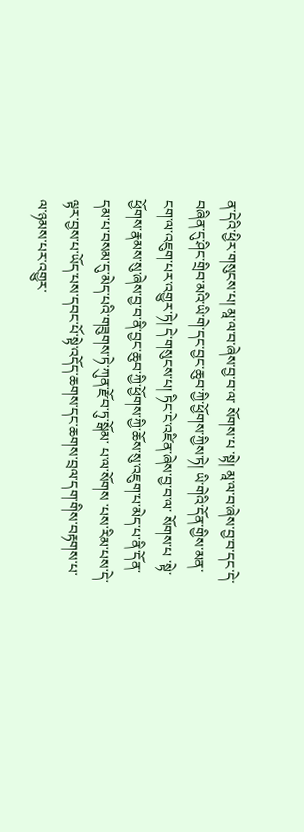ན་དེའི་ཕྱིར་གསུངས་པ། མཱ་ལ་བ་ཞེས་བྱ་བ་ལ་ སོགས་པ ་སྟེ། མཱ་ལ་བ་ཞེས་བྱ་བ་དང་དེ་བཞིན་དུ་ཤིང་གྲིབ་མའི་ཡི་གེ་དང་བྱང་ཆུབ་ཀྱི་ཕྱོགས་ཀྱིས་ཏེ། ཡི་གེའི་དོན་གྱིས་མན་ངག་ལ་འཇུག་པར་འགྱུར་ཏེ། དེ་གསུངས་པ། ཏིང་ངེ་འཛིན་ཞེས་བྱ་བ་ལ་ སོགས་པ ་སྟེ་ཕྱོགས་རྣམས་སུ་ཞེས་བྱ་བ་ནི་བྱང་ཆུབ་ཀྱི་ཕྱོགས་ཀྱི་ཆོས་སུ་འཇུག་པ་མེད་པ་ནི་དོན་དམ་པ་བསམ་དུ་མེད་པའི་གཟུགས་ཏེ་ཀུན་རྫོབ་ཏུ་སྒོམ་ པ་ལ་སོགས ་པས་རིམ་པས་དེ་ལྟར་བྱས་པ་ཡོད་པས་དབང་པོ་སྟེ་འདོད་ཆགས་དང་ཆགས་བྲལ་དག་གིས་བརྟགས་པ་ལ་ཉམས་པར་འགྱུར་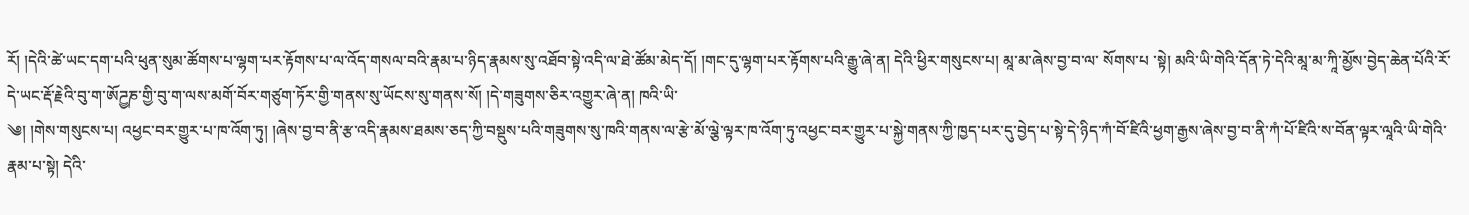རོ། །དེའི་ཚེ་ཡང་དག་པའི་ཕུན་སུམ་ཚོགས་པ་ལྷག་པར་རྟོགས་པ་ལ་འོད་གསལ་བའི་རྣམ་པ་ཉིད་རྣམས་སུ་འཐོབ་སྟེ་འདི་ལ་ཐེ་ཚོམ་མེད་དོ། །གང་དུ་ལྷག་པར་རྟོགས་པའི་རྒྱུ་ཞེ་ན། དེའི་ཕྱིར་གསུངས་པ། མཱ་མ་ཞེས་བྱ་བ་ལ་ སོགས་པ ་སྟེ། མའི་ཡི་གེའི་དོན་ཏེ་དེའི་མཱ་མ་ཀཱི་མྱོས་བྱེད་ཆེན་པོའི་རོ་དེ་ཡང་རྡོ་རྗེའི་བུ་ག་ཨོཌྱཎ་གྱི་བུ་ག་ལས་མགོ་བོར་གཙུག་ཏོར་གྱི་གནས་སུ་ཡོངས་སུ་གནས་སོ། །དེ་གཟུགས་ཅིར་འགྱུར་ཞེ་ན། ཁའི་ཡི་
༄། །གེས་གསུངས་པ། འཕྱང་བར་གྱུར་པ་ཁ་འོག་ཏུ། །ཞེས་བྱ་བ་ནི་རྩ་འདི་རྣམས་ཐམས་ཅད་ཀྱི་བསྡུས་པའི་གཟུགས་སུ་ཁའི་གནས་ལ་རྩེ་མོ་ལྕེ་ལྟར་ཁ་འོག་ཏུ་འཕྱང་བར་གྱུར་པ་སྐྱེ་གནས་ཀྱི་ཁྱད་པར་དུ་བྱེད་པ་སྟེ་དེ་ཉིད་ཀཾ་བོ་ཛིའི་ཕྱག་རྒྱས་ཞེས་བྱ་བ་ནི་ཀཾ་པོ་ཛིའི་ས་བོན་ལྟར་ལཱའི་ཡི་གེའི་རྣམ་པ་སྟེ། དེའི་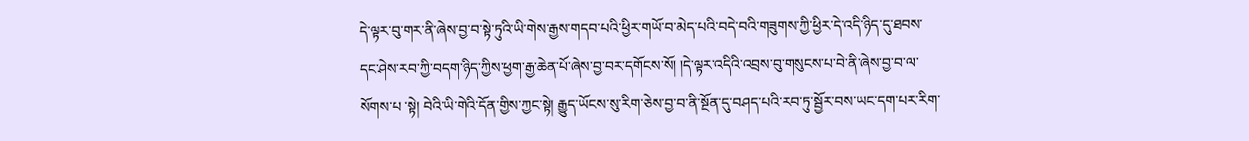དེ་ལྟར་བུ་གར་ནི་ཞེས་བྱ་བ་སྟེ་ཏུའི་ཡི་གེས་རྒྱས་གདབ་པའི་ཕྱིར་གཡོ་བ་མེད་པའི་བདེ་བའི་གཟུགས་ཀྱི་ཕྱིར་དེ་འདི་ཉིད་དུ་ཐབས་དང་ཤེས་རབ་ཀྱི་བདག་ཉིད་ཀྱིས་ཕྱག་རྒྱ་ཆེན་པོ་ཞེས་བྱ་བར་དགོངས་སོ། །དེ་ལྟར་འདིའི་འབྲས་བུ་གསུངས་པ་བེ་ནི་ཞེས་བྱ་བ་ལ་ སོགས་པ ་སྟེ། བེའི་ཡི་གེའི་དོན་གྱིས་ཀྱང་སྟེ། རྒྱུད་ཡོངས་སུ་རིག་ཅེས་བྱ་བ་ནི་སྔོན་དུ་བཤད་པའི་རབ་ཏུ་སྦྱོར་བས་ཡང་དག་པར་རིག་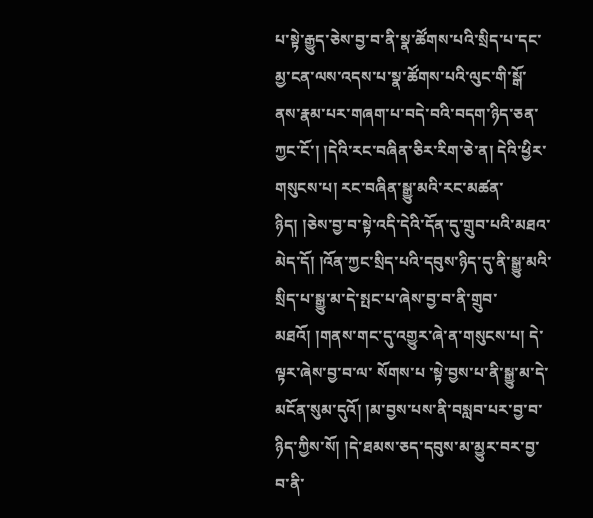པ་སྟེ་རྒྱུད་ཅེས་བྱ་བ་ནི་སྣ་ཚོགས་པའི་སྲིད་པ་དང་མྱ་ངན་ལས་འདས་པ་སྣ་ཚོགས་པའི་ལུང་གི་སྒོ་ནས་རྣམ་པར་གཞག་པ་བདེ་བའི་བདག་ཉིད་ཅན་ཀྱང་ངོ་། །དེའི་རང་བཞིན་ཅིར་རིག་ཅེ་ན། དེའི་ཕྱིར་གསུངས་པ། རང་བཞིན་སྒྱུ་མའི་རང་མཚན་ཉིད། །ཅེས་བྱ་བ་སྟེ་འདི་དེའི་དོན་དུ་གྲུབ་པའི་མཐའ་མེད་དོ། །འོན་ཀྱང་སྲིད་པའི་དབུས་ཉིད་དུ་ནི་སྒྱུ་མའི་སྲིད་པ་སྒྱུ་མ་དེ་སྤང་པ་ཞེས་བྱ་བ་ནི་གྲུབ་མཐའོ། །གནས་གང་དུ་འགྱུར་ཞེ་ན་གསུངས་པ། དེ་ལྟར་ཞེས་བྱ་བ་ལ་ སོགས་པ ་སྟེ་བྱས་པ་ནི་སྒྱུ་མ་དེ་མངོན་སུམ་དུའོ། །མ་བྱས་པས་ནི་བསླབ་པར་བྱ་བ་ཉིད་ཀྱིས་སོ། །དེ་ཐམས་ཅད་དབུས་མ་མྱུར་བར་བྱ་བ་ནི་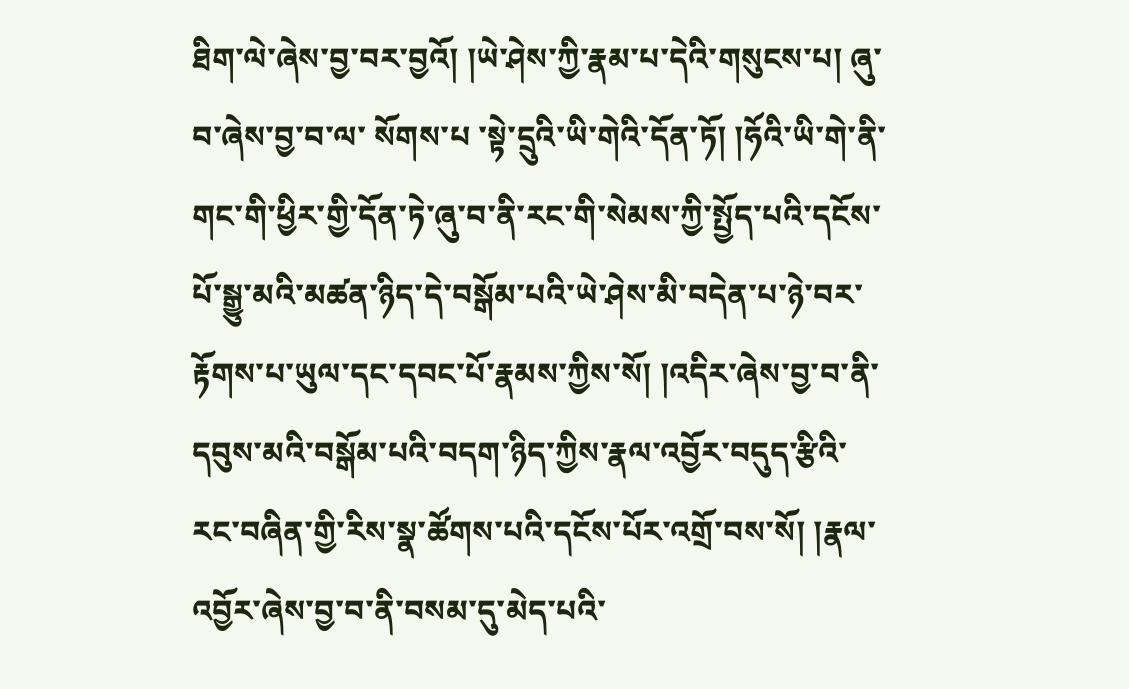ཐིག་ལེ་ཞེས་བྱ་བར་བྱའོ། །ཡེ་ཤེས་ཀྱི་རྣམ་པ་དེའི་གསུངས་པ། ཞུ་བ་ཞེས་བྱ་བ་ལ་ སོགས་པ ་སྟེ་དྲུའི་ཡི་གེའི་དོན་ཏོ། །ཧོའི་ཡི་གེ་ནི་གང་གི་ཕྱིར་གྱི་དོན་ཏེ་ཞུ་བ་ནི་རང་གི་སེམས་ཀྱི་སྤྱོད་པའི་དངོས་པོ་སྒྱུ་མའི་མཚན་ཉིད་དེ་བསྒོམ་པའི་ཡེ་ཤེས་མི་བདེན་པ་ཉེ་བར་རྟོགས་པ་ཡུལ་དང་དབང་པོ་རྣམས་ཀྱིས་སོ། །འདིར་ཞེས་བྱ་བ་ནི་དབུས་མའི་བསྒོམ་པའི་བདག་ཉིད་ཀྱིས་རྣལ་འབྱོར་བདུད་རྩིའི་རང་བཞིན་གྱི་རིས་སྣ་ཚོགས་པའི་དངོས་པོར་འགྲོ་བས་སོ། །རྣལ་འབྱོར་ཞེས་བྱ་བ་ནི་བསམ་དུ་མེད་པའི་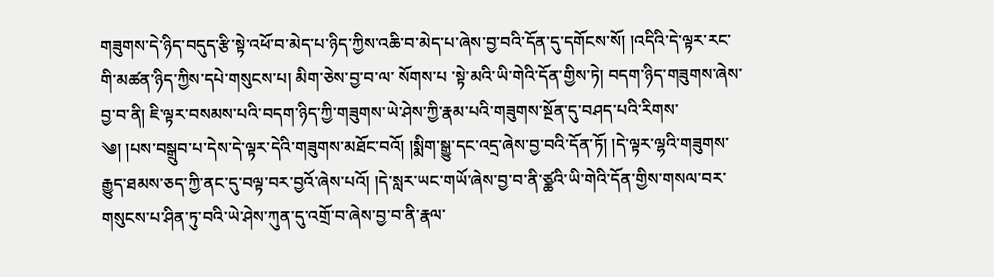གཟུགས་དེ་ཉིད་བདུད་རྩི་སྟེ་འཕོ་བ་མེད་པ་ཉིད་ཀྱིས་འཆི་བ་མེད་པ་ཞེས་བྱ་བའི་དོན་དུ་དགོངས་སོ། །འདིའི་དེ་ལྟར་རང་གི་མཚན་ཉིད་ཀྱིས་དཔེ་གསུངས་པ། མིག་ཅེས་བྱ་བ་ལ་ སོགས་པ ་སྟེ་མའི་ཡི་གེའི་དོན་གྱིས་ཏེ། བདག་ཉིད་གཟུགས་ཞེས་བྱ་བ་ནི། ཇི་ལྟར་བསམས་པའི་བདག་ཉིད་ཀྱི་གཟུགས་ཡེ་ཤེས་ཀྱི་རྣམ་པའི་གཟུགས་སྔོན་དུ་བཤད་པའི་རིགས་
༄། །པས་བསྒྲུབ་པ་དེས་དེ་ལྟར་དེའི་གཟུགས་མཐོང་བའོ། །སྨིག་སྒྱུ་དང་འདྲ་ཞེས་བྱ་བའི་དོན་ཏོ། །དེ་ལྟར་ལྷའི་གཟུགས་རྒྱུད་ཐམས་ཅད་ཀྱི་ནང་དུ་བལྟ་བར་བྱའོ་ཞེས་པའོ། །དེ་སླར་ཡང་གཡོ་ཞེས་བྱ་བ་ནི་ཙྪའི་ཡི་གེའི་དོན་གྱིས་གསལ་བར་གསུངས་པ་ཤིན་ཏུ་བའི་ཡེ་ཤེས་ཀུན་དུ་འགྲོ་བ་ཞེས་བྱ་བ་ནི་རྣལ་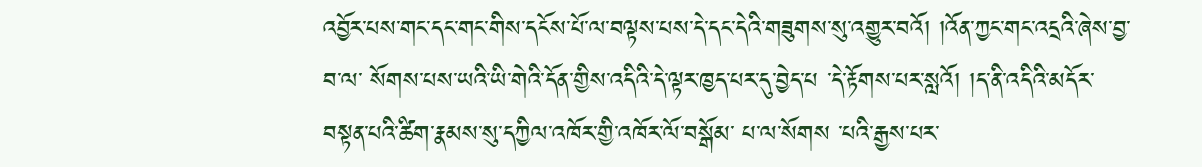འབྱོར་པས་གང་དང་གང་གིས་དངོས་པོ་ལ་བལྟས་པས་དེ་དང་དེའི་གཟུགས་སུ་འགྱུར་བའོ། །འོན་ཀྱང་གང་འདྲའི་ཞེས་བྱ་བ་ལ་ སོགས་པས་ཡའི་ཡི་གེའི་དོན་གྱིས་འདིའི་དེ་ལྟར་ཁྱད་པར་དུ་བྱེད་པ ་དེ་རྟོགས་པར་སླའོ། །ད་ནི་འདིའི་མདོར་བསྟན་པའི་ཚིག་རྣམས་སུ་དཀྱིལ་འཁོར་གྱི་འཁོར་ལོ་བསྒོམ་ པ་ལ་སོགས ་པའི་རྒྱས་པར་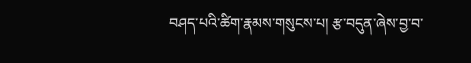བཤད་པའི་ཚིག་རྣམས་གསུངས་པ། རྩ་བདུན་ཞེས་བྱ་བ་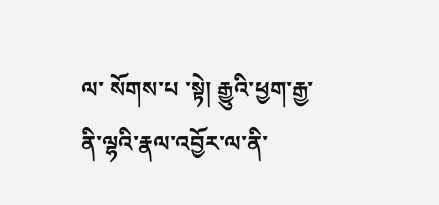ལ་ སོགས་པ ་སྟེ། རྒྱུའི་ཕྱག་རྒྱ་ནི་ལྷའི་རྣལ་འབྱོར་ལ་ནི་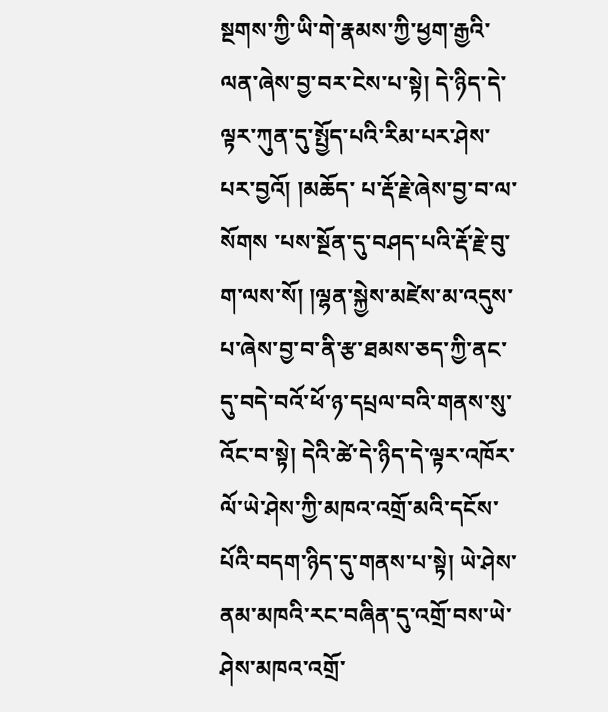སྔགས་ཀྱི་ཡི་གེ་རྣམས་ཀྱི་ཕྱག་རྒྱའི་ལན་ཞེས་བྱ་བར་ངེས་པ་སྟེ། དེ་ཉིད་དེ་ལྟར་ཀུན་དུ་སྤྱོད་པའི་རིམ་པར་ཤེས་པར་བྱའོ། །མཆོད་ པ་རྡོ་རྗེ་ཞེས་བྱ་བ་ལ་སོགས ་པས་སྔོན་དུ་བཤད་པའི་རྡོ་རྗེ་བུ་ག་ལས་སོ། །ལྷན་སྐྱེས་མཛེས་མ་འདུས་པ་ཞེས་བྱ་བ་ནི་རྩ་ཐམས་ཅད་ཀྱི་ནང་དུ་བདེ་བའོ་ཕོ་ཉ་དཔྲལ་བའི་གནས་སུ་འོང་བ་སྟེ། དེའི་ཚེ་དེ་ཉིད་དེ་ལྟར་འཁོར་ལོ་ཡེ་ཤེས་ཀྱི་མཁའ་འགྲོ་མའི་དངོས་པོའི་བདག་ཉིད་དུ་གནས་པ་སྟེ། ཡེ་ཤེས་ནམ་མཁའི་རང་བཞིན་དུ་འགྲོ་བས་ཡེ་ཤེས་མཁའ་འགྲོ་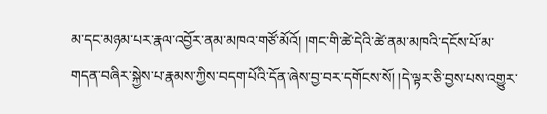མ་དང་མཉམ་པར་རྣལ་འབྱོར་ནམ་མཁའ་གཙོ་མོའོ། །གང་གི་ཚེ་དེའི་ཚེ་ནམ་མཁའི་དངོས་པོ་མ་གདན་བཞིར་སྐྱེས་པ་རྣམས་ཀྱིས་བདག་པོའི་དོན་ཞེས་བྱ་བར་དགོངས་སོ། །དེ་ལྟར་ཅི་བྱས་པས་འགྱུར་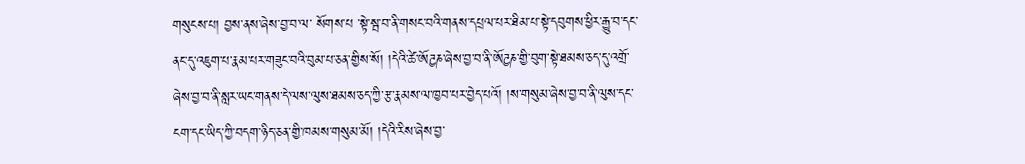གསུངས་པ། བྱས་ནས་ཞེས་བྱ་བ་ལ་ སོགས་པ ་སྟེ་སྦ་བ་ནི་གསང་བའི་གནས་དཔྲལ་པར་ཐིམ་པ་སྟེ་དབུགས་ཕྱིར་རྒྱུ་བ་དང་ནང་དུ་འཇུག་པ་རྣམ་པར་གཟུང་བའི་བུམ་པ་ཅན་གྱིས་སོ། །དེའི་ཚེ་ཨོཌྱཎ་ཞེས་བྱ་བ་ནི་ཨོཌྱཎ་གྱི་བུག་སྟེ་ཐམས་ཅད་དུ་འགྲོ་ཞེས་བྱ་བ་ནི་སླར་ཡང་གནས་དེ་ལས་ལུས་ཐམས་ཅད་ཀྱི་རྩ་རྣམས་ལ་ཁྱབ་པར་བྱེད་པའོ། །ས་གསུམ་ཞེས་བྱ་བ་ནི་ལུས་དང་ངག་དང་ཡིད་ཀྱི་བདག་ཉིད་ཅན་གྱི་ཁམས་གསུམ་མོ། །དེའི་རིས་ཞེས་བྱ་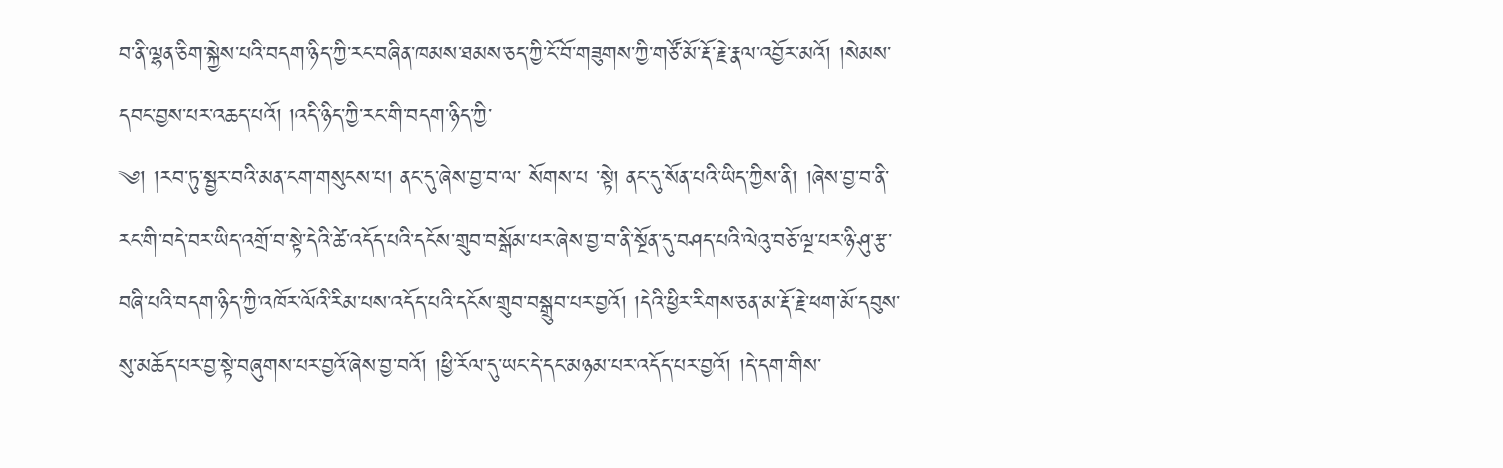བ་ནི་ལྷན་ཅིག་སྐྱེས་པའི་བདག་ཉིད་ཀྱི་རང་བཞིན་ཁམས་ཐམས་ཅད་ཀྱི་ངོ་བོ་གཟུགས་ཀྱི་གཙོ་མོ་རྡོ་རྗེ་རྣལ་འབྱོར་མའོ། །སེམས་དབང་བྱས་པར་འཆད་པའོ། །འདི་ཉིད་ཀྱི་རང་གི་བདག་ཉིད་ཀྱི་
༄། །རབ་ཏུ་སྦྱར་བའི་མན་ངག་གསུངས་པ། ནང་དུ་ཞེས་བྱ་བ་ལ་ སོགས་པ ་སྟེ། ནང་དུ་སོན་པའི་ཡིད་ཀྱིས་ནི། །ཞེས་བྱ་བ་ནི་རང་གི་བདེ་བར་ཡིད་འགྲོ་བ་སྟེ་དེའི་ཚེ་འདོད་པའི་དངོས་གྲུབ་བསྒོམ་པར་ཞེས་བྱ་བ་ནི་སྔོན་དུ་བཤད་པའི་ལེའུ་བཅོ་ལྔ་པར་ཉི་ཤུ་རྩ་བཞི་པའི་བདག་ཉིད་ཀྱི་འཁོར་ལོའི་རིམ་པས་འདོད་པའི་དངོས་གྲུབ་བསྒྲུབ་པར་བྱའོ། །དེའི་ཕྱིར་རིགས་ཅན་མ་རྡོ་རྗེ་ཕག་མོ་དབུས་སུ་མཆོད་པར་བྱ་སྟེ་བཞུགས་པར་བྱའོ་ཞེས་བྱ་བའོ། །ཕྱི་རོལ་དུ་ཡང་དེ་དང་མཉམ་པར་འདོད་པར་བྱའོ། །དེ་དག་གིས་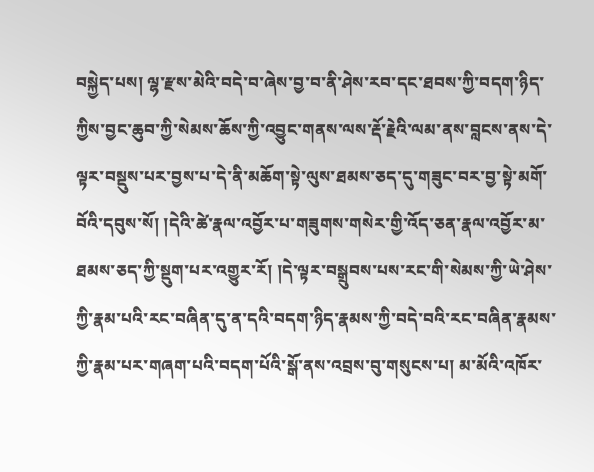བསྐྱེད་པས། ལྷ་རྫས་མེའི་བདེ་བ་ཞེས་བྱ་བ་ནི་ཤེས་རབ་དང་ཐབས་ཀྱི་བདག་ཉིད་ཀྱིས་བྱང་ཆུབ་ཀྱི་སེམས་ཆོས་ཀྱི་འབྱུང་གནས་ལས་རྡོ་རྗེའི་ལམ་ནས་བླངས་ནས་དེ་ལྟར་བསྡུས་པར་བྱས་པ་དེ་ནི་མཆོག་སྟེ་ལུས་ཐམས་ཅད་དུ་གཟུང་བར་བྱ་སྟེ་མགོ་བོའི་དབུས་སོ། །དེའི་ཚེ་རྣལ་འབྱོར་པ་གཟུགས་གསེར་གྱི་འོད་ཅན་རྣལ་འབྱོར་མ་ཐམས་ཅད་ཀྱི་སྡུག་པར་འགྱུར་རོ། །དེ་ལྟར་བསྒྲུབས་པས་རང་གི་སེམས་ཀྱི་ཡེ་ཤེས་ཀྱི་རྣམ་པའི་རང་བཞིན་དུ་ན་དའི་བདག་ཉིད་རྣམས་ཀྱི་བདེ་བའི་རང་བཞིན་རྣམས་ཀྱི་རྣམ་པར་གཞག་པའི་བདག་པོའི་སྒོ་ནས་འབྲས་བུ་གསུངས་པ། མ་མོའི་འཁོར་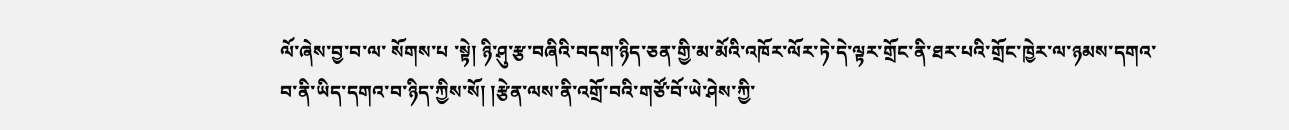ལོ་ཞེས་བྱ་བ་ལ་ སོགས་པ ་སྟེ། ཉི་ཤུ་རྩ་བཞིའི་བདག་ཉིད་ཅན་གྱི་མ་མོའི་འཁོར་ལོར་ཏེ་དེ་ལྟར་གྲོང་ནི་ཐར་པའི་གྲོང་ཁྱེར་ལ་ཉམས་དགའ་བ་ནི་ཡིད་དགའ་བ་ཉིད་ཀྱིས་སོ། །རྩེན་ལས་ནི་འགྲོ་བའི་གཙོ་བོ་ཡེ་ཤེས་ཀྱི་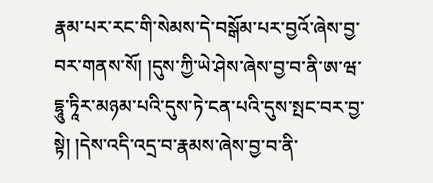རྣམ་པར་རང་གི་སེམས་དེ་བསྒོམ་པར་བྱའོ་ཞེས་བྱ་བར་གནས་སོ། །དུས་ཀྱི་ཡེ་ཤེས་ཞེས་བྱ་བ་ནི་ཨ་ཝ་དྷཱུ་ཏཱིར་མཉམ་པའི་དུས་ཏེ་ངན་པའི་དུས་སྤང་བར་བྱ་སྟེ། །དེས་འདི་འདྲ་བ་རྣམས་ཞེས་བྱ་བ་ནི་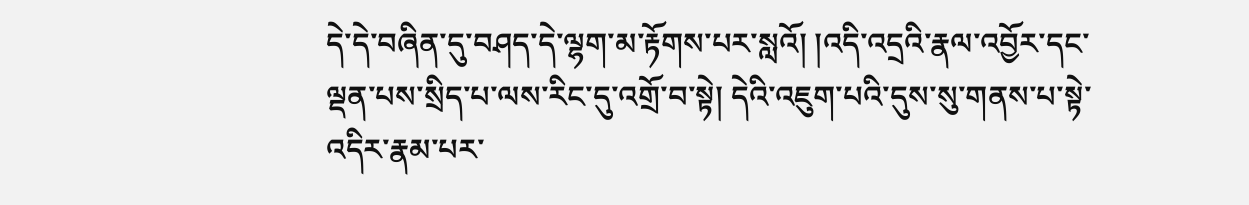དེ་དེ་བཞིན་དུ་བཤད་དེ་ལྷག་མ་རྟོགས་པར་སླའོ། །འདི་འདྲའི་རྣལ་འབྱོར་དང་ལྡན་པས་སྲིད་པ་ལས་རིང་དུ་འགྲོ་བ་སྟེ། དེའི་འཇུག་པའི་དུས་སུ་གནས་པ་སྟེ་འདིར་རྣམ་པར་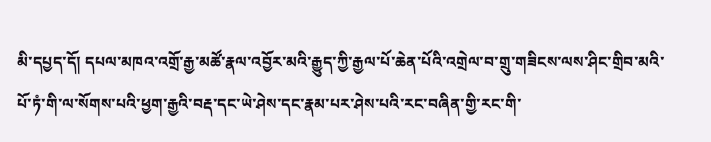མི་དཔྱད་དོ། དཔལ་མཁའ་འགྲོ་རྒྱ་མཚོ་རྣལ་འབྱོར་མའི་རྒྱུད་ཀྱི་རྒྱལ་པོ་ཆེན་པོའི་འགྲེལ་བ་གྲུ་གཟིངས་ལས་ཤིང་གྲིབ་མའི་པོ་ཏཾ་གི་ལ་སོགས་པའི་ཕྱག་རྒྱའི་བརྡ་དང་ཡེ་ཤེས་དང་རྣམ་པར་ཤེས་པའི་རང་བཞིན་གྱི་རང་གི་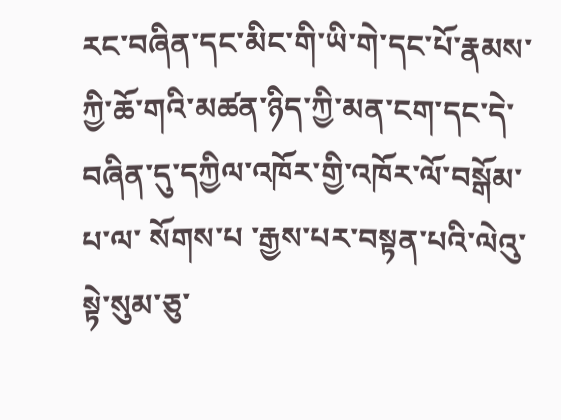རང་བཞིན་དང་མིང་གི་ཡི་གེ་དང་པོ་རྣམས་ཀྱི་ཆོ་གའི་མཚན་ཉིད་ཀྱི་མན་ངག་དང་དེ་བཞིན་དུ་དཀྱིལ་འཁོར་གྱི་འཁོར་ལོ་བསྒོམ་པ་ལ་ སོགས་པ ་རྒྱས་པར་བསྟན་པའི་ལེའུ་སྟེ་སུམ་ཅུ་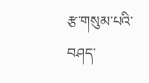རྩ་གསུམ་པའི་བཤད་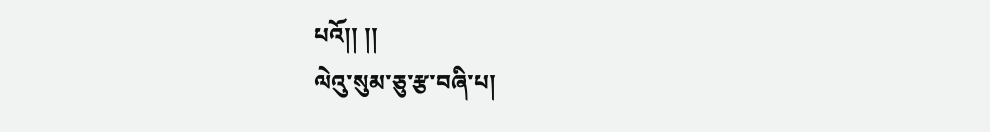པའོ།། །།
ལེའུ་སུམ་ཅུ་རྩ་བཞི་པ།